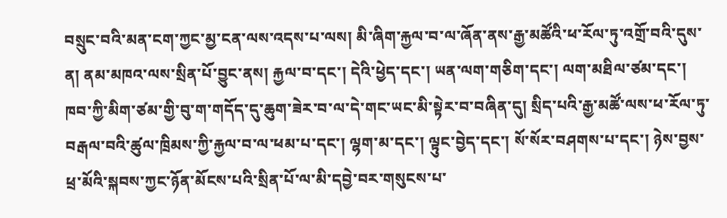བསྲུང་བའི་མན་ངག་ཀྱང་མྱ་ངན་ལས་འདས་པ་ལས། མི་ཞིག་རྐྱལ་བ་ལ་ཞོན་ནས་རྒྱ་མཚོའི་ཕ་རོལ་ཏུ་འགྲོ་བའི་དུས་ན། ནམ་མཁའ་ལས་སྲིན་པོ་བྱུང་ནས། རྐྱལ་བ་དང་། དེའི་ཕྱེད་དང་། ཡན་ལག་གཅིག་དང་། ལག་མཐིལ་ཙམ་དང་། ཁབ་ཀྱི་མིག་ཙམ་གྱི་བུ་ག་གདོད་དུ་ཆུག་ཟེར་བ་ལ་དེ་གང་ཡང་མི་སྟེར་བ་བཞིན་དུ། སྲིད་པའི་རྒྱ་མཚོ་ལས་ཕ་རོལ་ཏུ་བརྒལ་བའི་ཚུལ་ཁྲིམས་ཀྱི་རྐྱལ་བ་ལ་ཕམ་པ་དང་། ལྷག་མ་དང་། ལྟུང་བྱེད་དང་། སོ་སོར་བཤགས་པ་དང་། ཉེས་བྱས་ཕྲ་མོའི་སྐབས་ཀྱང་ཉོན་མོངས་པའི་སྲིན་པོ་ལ་མི་དབྱེ་བར་གསུངས་པ་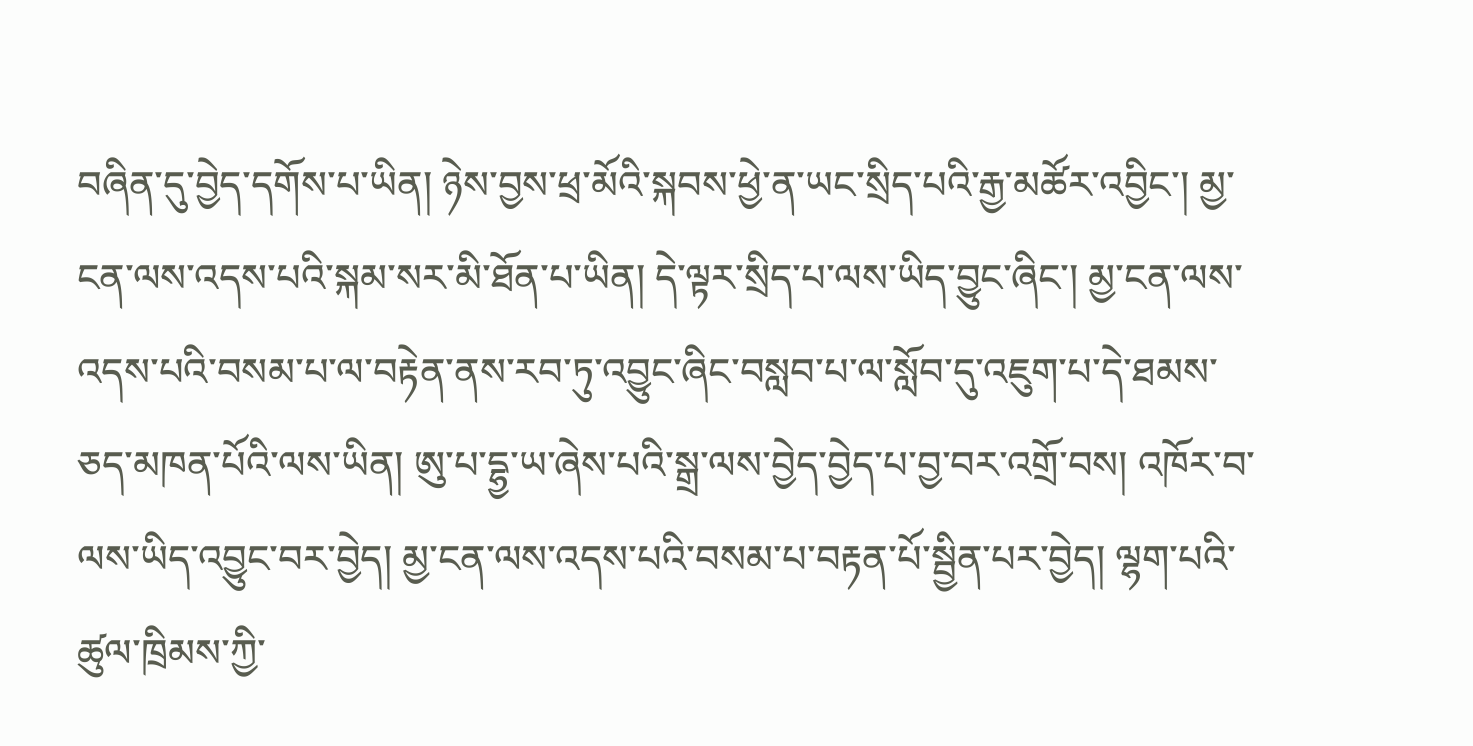བཞིན་དུ་བྱེད་དགོས་པ་ཡིན། ཉེས་བྱས་ཕྲ་མོའི་སྐབས་ཕྱེ་ན་ཡང་སྲིད་པའི་རྒྱ་མཚོར་འབྱིང་། མྱ་ངན་ལས་འདས་པའི་སྐམ་སར་མི་ཐོན་པ་ཡིན། དེ་ལྟར་སྲིད་པ་ལས་ཡིད་བྱུང་ཞིང་། མྱ་ངན་ལས་འདས་པའི་བསམ་པ་ལ་བརྟེན་ནས་རབ་ཏུ་འབྱུང་ཞིང་བསླབ་པ་ལ་སློབ་དུ་འཇུག་པ་དེ་ཐམས་ཅད་མཁན་པོའི་ལས་ཡིན། ཨུ་པ་དྷྱ་ཡ་ཞེས་པའི་སྒྲ་ལས་བྱེད་བྱེད་པ་བྱ་བར་འགྲོ་བས། འཁོར་བ་ལས་ཡིད་འབྱུང་བར་བྱེད། མྱ་ངན་ལས་འདས་པའི་བསམ་པ་བརྟན་པོ་སྦྱིན་པར་བྱེད། ལྷག་པའི་ཚུལ་ཁྲིམས་ཀྱི་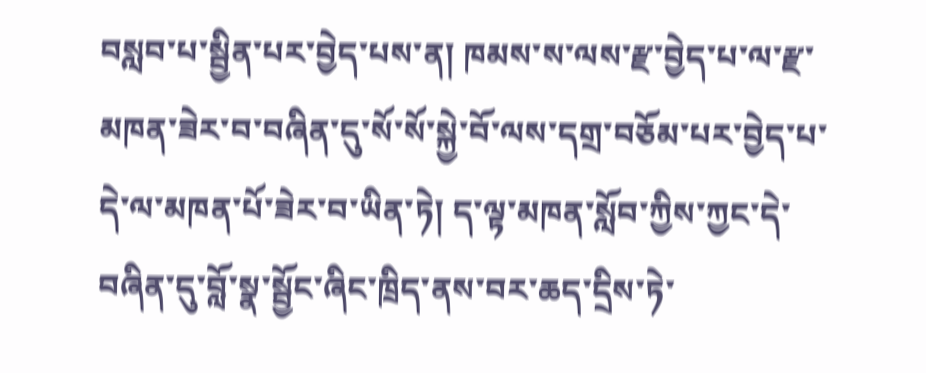བསླབ་པ་སྦྱིན་པར་བྱེད་པས་ན། ཁམས་ས་ལས་རྫ་བྱེད་པ་ལ་རྫ་མཁན་ཟེར་བ་བཞིན་དུ་སོ་སོ་སྐྱེ་བོ་ལས་དགྲ་བཅོམ་པར་བྱེད་པ་དེ་ལ་མཁན་པོ་ཟེར་བ་ཡིན་ཏེ། ད་ལྟ་མཁན་སློབ་ཀྱིས་ཀྱང་དེ་བཞིན་དུ་བློ་སྣ་སྦྱོང་ཞིང་ཁྲིད་ནས་བར་ཆད་དྲིས་ཏེ་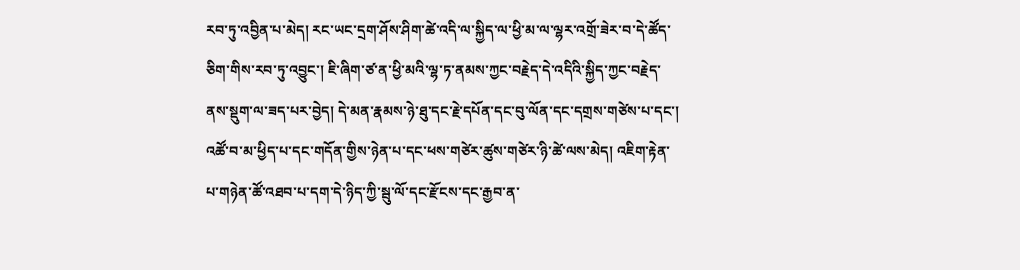རབ་ཏུ་འབྱིན་པ་མེད། རང་ཡང་དྲག་ཤོས་ཤིག་ཚེ་འདི་ལ་སྐྱིད་ལ་ཕྱི་མ་ལ་ལྷར་འགྲོ་ཟེར་བ་དེ་ཚོད་ཅིག་གིས་རབ་ཏུ་འབྱུང་། ཇི་ཞིག་ཙ་ན་ཕྱི་མའི་ལྷ་ཏ་ནམས་ཀྱང་བརྗེད་དེ་འདིའི་སྐྱིད་ཀྱང་བརྗེད་ནས་སྡུག་ལ་ཟད་པར་བྱེད། དེ་མན་རྣམས་ཉེ་ཐུ་དང་རྗེ་དཔོན་དང་བུ་ལོན་དང་དགྲས་གཙེས་པ་དང་། འཚོ་བ་མ་ཕྱིད་པ་དང་གདོན་གྱིས་ཉེན་པ་དང་ཕས་གཙེར་ཚུས་གཙེར་ཉི་ཚེ་ལས་མེད། འཇིག་རྟེན་པ་གཉེན་ཚོ་འཐབ་པ་དག་དེ་ཉིད་ཀྱི་སྦུ་ལོ་དང་རྫོངས་དང་རྒྱབ་ན་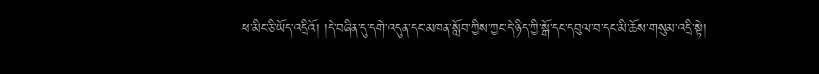ཕ་མིང་ཅི་ཡོད་འདྲིའོ། །དེ་བཞིན་དུ་དགེ་འདུན་དང་མཁན་སློབ་ཀྱིས་ཀྱང་དེ་ཉིད་ཀྱི་སྒོ་དང་དབུལ་བ་དང་མི་ཆོས་གསུམ་འདྲི་སྟེ།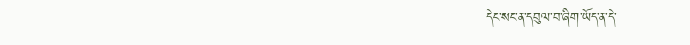དེང་སང་ན་དབུལ་བ་ཞིག་ཡོད་ན་དེ་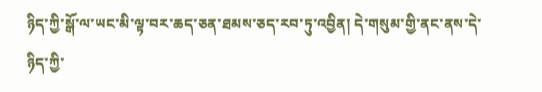ཉིད་ཀྱི་སྒོ་ལ་ཡང་མི་ལྟ་བར་ཆད་ཅན་ཐམས་ཅད་རབ་ཏུ་འབྱིན། དེ་གསུམ་གྱི་ནང་ནས་དེ་ཉིད་ཀྱི་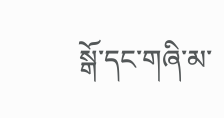སྒོ་དང་གཞི་མ་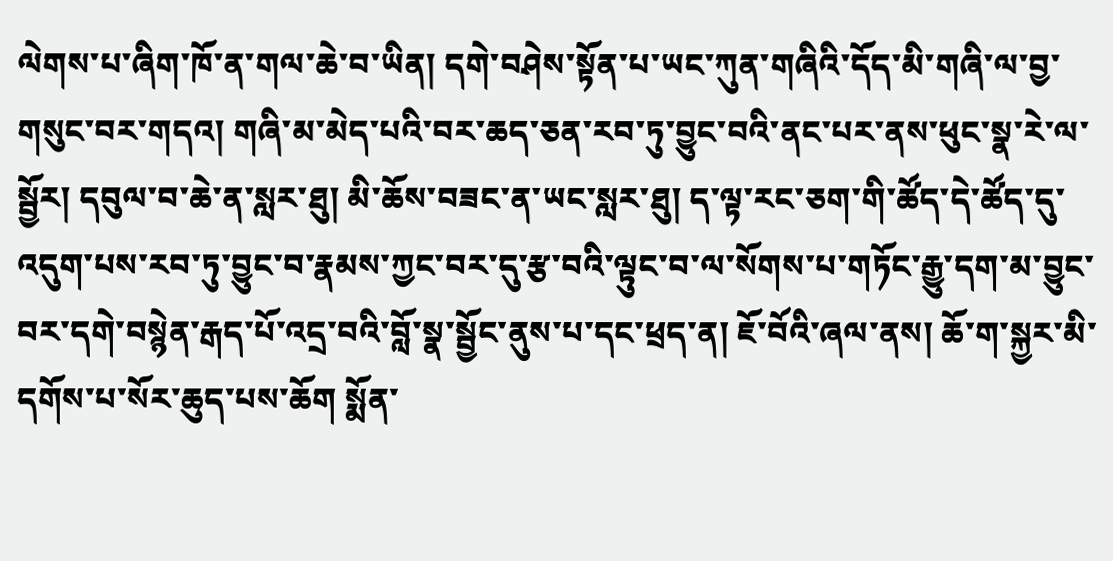ལེགས་པ་ཞིག་ཁོ་ན་གལ་ཆེ་བ་ཡིན། དགེ་བཤེས་སྟོན་པ་ཡང་ཀུན་གཞིའི་དོད་མི་གཞི་ལ་བྱ་གསུང་བར་གདའ། གཞི་མ་མེད་པའི་བར་ཆད་ཅན་རབ་ཏུ་བྱུང་བའི་ནང་པར་ནས་ཕུང་སྣ་རེ་ལ་སྦྱོར། དབུལ་བ་ཆེ་ན་སླར་ཐུ། མི་ཆོས་བཟང་ན་ཡང་སླར་ཐུ། ད་ལྟ་རང་ཅག་གི་ཚོད་དེ་ཚོད་དུ་འདུག་པས་རབ་ཏུ་བྱུང་བ་རྣམས་ཀྱང་བར་དུ་རྩ་བའི་ལྟུང་བ་ལ་སོགས་པ་གཏོང་རྒྱུ་དག་མ་བྱུང་བར་དགེ་བསྙེན་རྒད་པོ་འདྲ་བའི་བློ་སྣ་སྦྱོང་ནུས་པ་དང་ཕྲད་ན། ཇོ་བོའི་ཞལ་ནས། ཆོ་ག་སྐྱར་མི་དགོས་པ་སོར་ཆུད་པས་ཆོག སྨོན་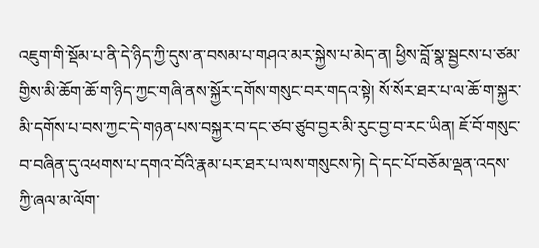འཇུག་གི་སྡོམ་པ་ནི་དེ་ཉིད་ཀྱི་དུས་ན་བསམ་པ་གཤའ་མར་སྐྱེས་པ་མེད་ན། ཕྱིས་བློ་སྣ་སྦྱངས་པ་ཙམ་གྱིས་མི་ཆོག་ཆོ་ག་ཉིད་ཀྱང་གཞི་ནས་སྐྱོར་དགོས་གསུང་བར་གདའ་སྟེ། སོ་སོར་ཐར་པ་ལ་ཆོ་ག་སྐྱར་མི་དགོས་པ་བས་ཀྱང་དེ་གཉན་པས་བསྐྱར་བ་དང་ཙབ་ཙུབ་བྱར་མི་རུང་བྱ་བ་རང་ཡིན། ཇོ་བོ་གསུང་བ་བཞིན་དུ་འཕགས་པ་དགའ་བོའི་རྣམ་པར་ཐར་པ་ལས་གསུངས་ཏེ། དེ་དང་པོ་བཅོམ་ལྡན་འདས་ཀྱི་ཞལ་མ་ལོག་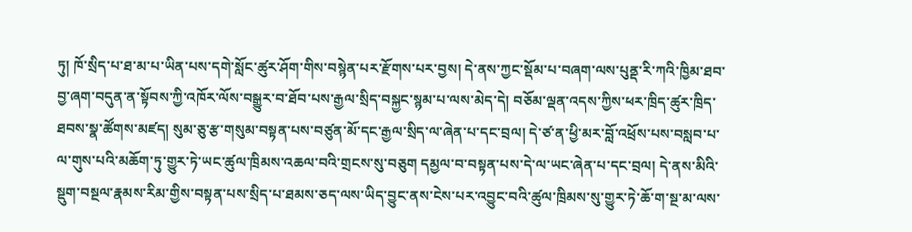ཏུ། ཁོ་སྲིད་པ་ཐ་མ་པ་ཡིན་པས་དགེ་སློང་ཚུར་ཤོག་གིས་བསྙེན་པར་རྫོགས་པར་བྱས། དེ་ནས་ཀྱང་སྡོམ་པ་བཞག་ལས་པུནྡ་རི་ཀའི་ཁྱིམ་ཐབ་བྱ་ཞག་བདུན་ན་སྟོབས་ཀྱི་འཁོར་ལོས་བསྒྱུར་བ་ཐོབ་པས་རྒྱལ་སྲིད་བསྐྱང་སྙམ་པ་ལས་མེད་དེ། བཅོམ་ལྡན་འདས་ཀྱིས་ཕར་ཁྲིད་ཚུར་ཁྲིད་ཐབས་སྣ་ཚོགས་མཛད། སུམ་ཅུ་རྩ་གསུམ་བསྟན་པས་བཙུན་མོ་དང་རྒྱལ་སྲིད་ལ་ཞེན་པ་དང་བྲལ། དེ་ཙ་ན་ཕྱི་མར་བློ་འཕྲོས་པས་བསླབ་པ་ལ་གུས་པའི་མཆོག་ཏུ་གྱུར་ཏེ་ཡང་ཚུལ་ཁྲིམས་འཆལ་བའི་གྲངས་སུ་བཅུག དམྱལ་བ་བསྟན་པས་དེ་ལ་ཡང་ཞེན་པ་དང་བྲལ། དེ་ནས་མིའི་སྡུག་བསྔལ་རྣམས་རིམ་གྱིས་བསྟན་པས་སྲིད་པ་ཐམས་ཅད་ལས་ཡིད་བྱུང་ནས་ངེས་པར་འབྱུང་བའི་ཚུལ་ཁྲིམས་སུ་གྱུར་ཏེ་ཆོ་ག་སྔ་མ་ལས་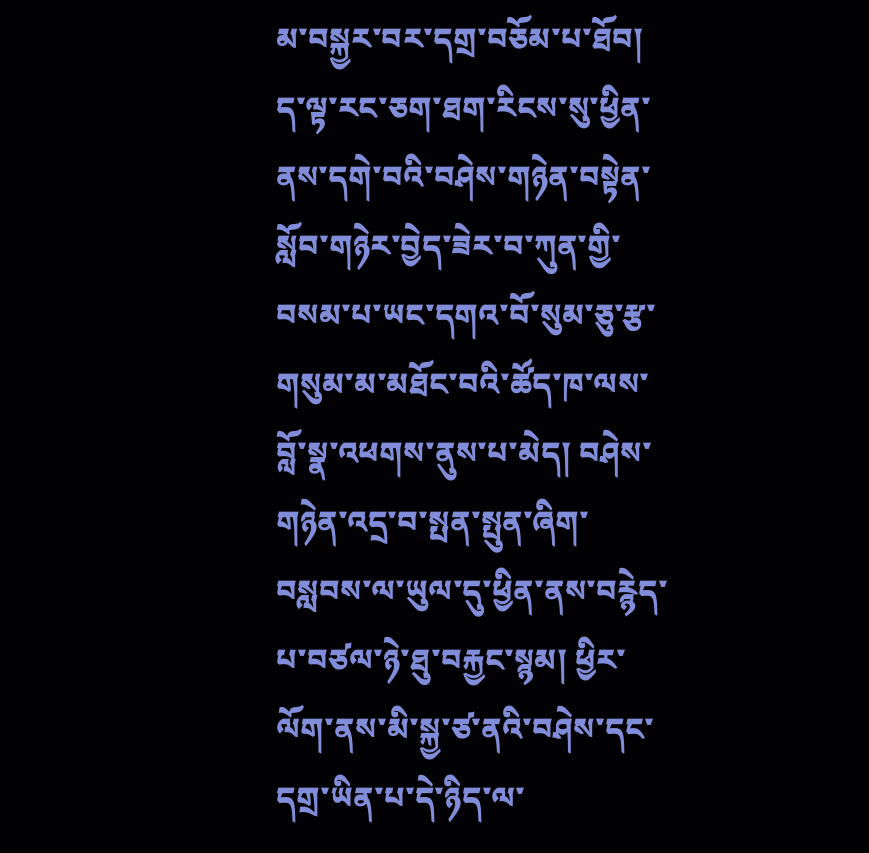མ་བསྐྱར་བར་དགྲ་བཅོམ་པ་ཐོབ། ད་ལྟ་རང་ཅག་ཐག་རིངས་སུ་ཕྱིན་ནས་དགེ་བའི་བཤེས་གཉེན་བསྟེན་སློབ་གཉེར་བྱེད་ཟེར་བ་ཀུན་གྱི་བསམ་པ་ཡང་དགའ་བོ་སུམ་ཅུ་རྩ་གསུམ་མ་མཐོང་བའི་ཚོད་ཁ་ལས་བློ་སྣ་འཕགས་ནུས་པ་མེད། བཤེས་གཉེན་འདྲ་བ་སྤན་སྤུན་ཞིག་བསླབས་ལ་ཡུལ་དུ་ཕྱིན་ནས་བརྙེད་པ་བཙལ་ཉེ་ཐུ་བརྐྱང་སྙམ། ཕྱིར་ལོག་ནས་མི་སྐྱ་ཙ་ནའི་བཤེས་དང་དགྲ་ཡིན་པ་དེ་ཉིད་ལ་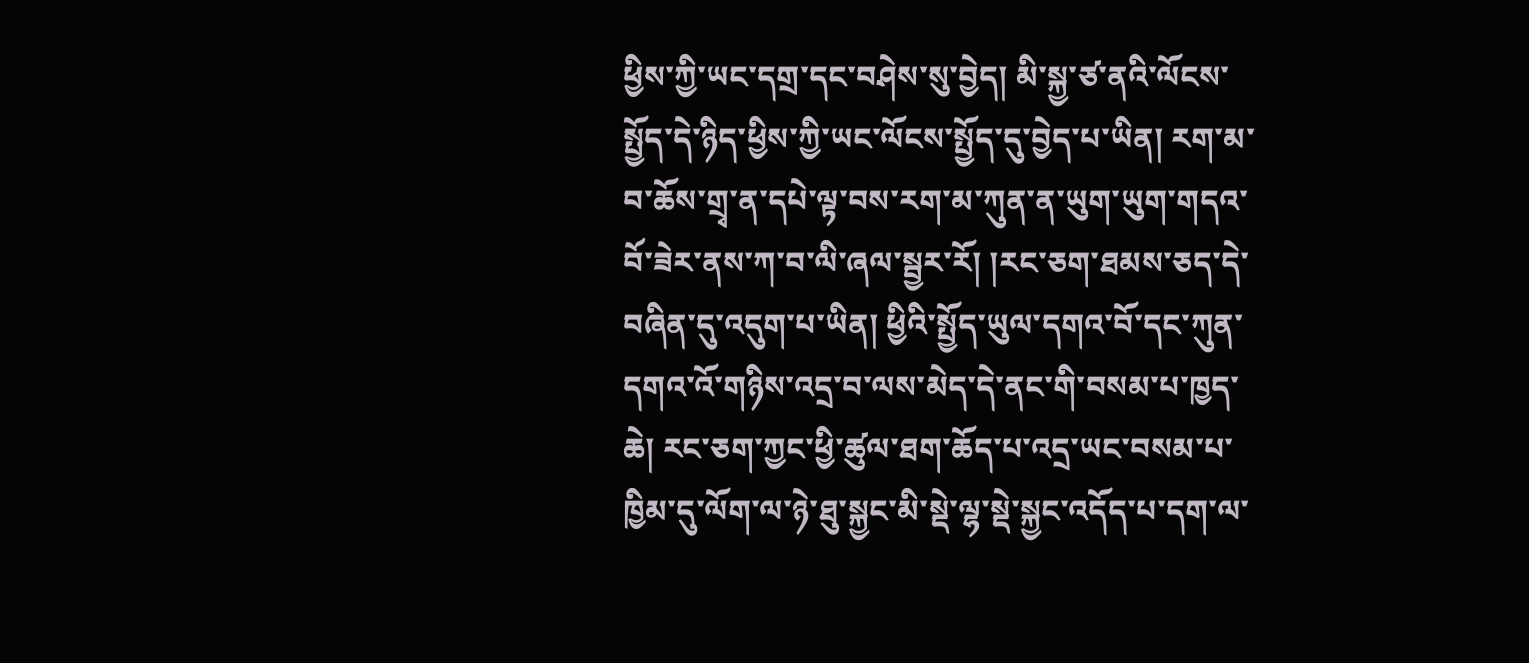ཕྱིས་ཀྱི་ཡང་དགྲ་དང་བཤེས་སུ་བྱེད། མི་སྐྱ་ཙ་ནའི་ལོངས་སྤྱོད་དེ་ཉིད་ཕྱིས་ཀྱི་ཡང་ལོངས་སྤྱོད་དུ་བྱེད་པ་ཡིན། རག་མ་བ་ཆོས་གྲྭ་ན་དཔེ་ལྟ་བས་རག་མ་ཀུན་ན་ཡུག་ཡུག་གདའ་བོ་ཟེར་ནས་ཀ་བ་ལི་ཞལ་སྦྱར་རོ། །རང་ཅག་ཐམས་ཅད་དེ་བཞིན་དུ་འདུག་པ་ཡིན། ཕྱིའི་སྤྱོད་ཡུལ་དགའ་བོ་དང་ཀུན་དགའ་འོ་གཉིས་འདྲ་བ་ལས་མེད་དེ་ནང་གི་བསམ་པ་ཁྱད་ཆེ། རང་ཅག་ཀྱང་ཕྱི་ཚུལ་ཐག་ཆོད་པ་འདྲ་ཡང་བསམ་པ་ཁྱིམ་དུ་ལོག་ལ་ཉེ་ཐུ་སྐྱང་མི་སྡེ་ལྷ་སྡེ་སྐྱང་འདོད་པ་དག་ལ་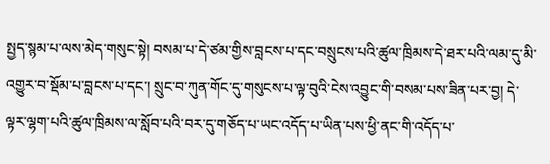སྤྱད་སྙམ་པ་ལས་མེད་གསུང་སྟེ། བསམ་པ་དེ་ཙམ་གྱིས་བླངས་པ་དང་བསྲུངས་པའི་ཚུལ་ཁྲིམས་དེ་ཐར་པའི་ལམ་དུ་མི་འགྱུར་བ་སྡོམ་པ་བླངས་པ་དང་། སྲུང་བ་ཀུན་གོང་དུ་གསུངས་པ་ལྟ་བུའི་ངེས་འབྱུང་གི་བསམ་པས་ཟིན་པར་བྱ། དེ་ལྟར་ལྷག་པའི་ཚུལ་ཁྲིམས་ལ་སློབ་པའི་བར་དུ་གཅོད་པ་ཡང་འདོད་པ་ཡིན་པས་ཕྱི་ནང་གི་འདོད་པ་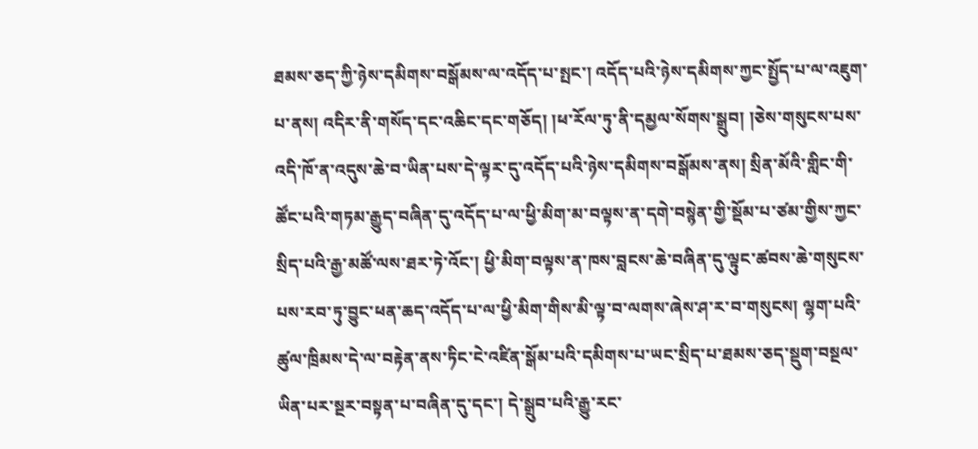ཐམས་ཅད་ཀྱི་ཉེས་དམིགས་བསྒོམས་ལ་འདོད་པ་སྤང་། འདོད་པའི་ཉེས་དམིགས་ཀྱང་སྤྱོད་པ་ལ་འཇུག་པ་ནས། འདིར་ནི་གསོད་དང་འཆིང་དང་གཅོད། །ཕ་རོལ་ཏུ་ནི་དམྱལ་སོགས་སྒྲུབ། །ཅེས་གསུངས་པས་འདི་ཁོ་ན་འདུས་ཆེ་བ་ཡིན་པས་དེ་ལྟར་དུ་འདོད་པའི་ཉེས་དམིགས་བསྒོམས་ནས། སྲིན་མོའི་གླིང་གི་ཚོང་པའི་གཏམ་རྒྱུད་བཞིན་དུ་འདོད་པ་ལ་ཕྱི་མིག་མ་བལྟས་ན་དགེ་བསྙེན་གྱི་སྡོམ་པ་ཙམ་གྱིས་ཀྱང་སྲིད་པའི་རྒྱ་མཚོ་ལས་ཐར་ཏེ་འོང་། ཕྱི་མིག་བལྟས་ན་ཁས་བླངས་ཆེ་བཞིན་དུ་ལྟུང་ཚབས་ཆེ་གསུངས་པས་རབ་ཏུ་བྱུང་ཕན་ཆད་འདོད་པ་ལ་ཕྱི་མིག་གིས་མི་ལྟ་བ་ལགས་ཞེས་ཤ་ར་བ་གསུངས། ལྷག་པའི་ཚུལ་ཁྲིམས་དེ་ལ་བརྟེན་ནས་ཏིང་ངེ་འཛིན་སྒོམ་པའི་དམིགས་པ་ཡང་སྲིད་པ་ཐམས་ཅད་སྡུག་བསྔལ་ཡིན་པར་སྔར་བསྟན་པ་བཞིན་དུ་དང་། དེ་སྒྲུབ་པའི་རྒྱུ་རང་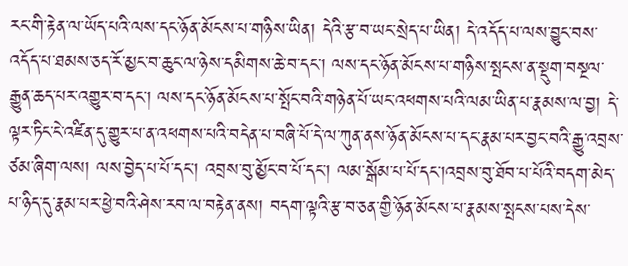རང་གི་རྟེན་ལ་ཡོད་པའི་ལས་དང་ཉོན་མོངས་པ་གཉིས་ཡིན། དེའི་རྩ་བ་ཡང་སྲེད་པ་ཡིན། དེ་འདོད་པ་ལས་བྱུང་བས་འདོད་པ་ཐམས་ཅད་རོ་མྱང་བ་ཆུང་ལ་ཉེས་དམིགས་ཆེ་བ་དང་། ལས་དང་ཉོན་མོངས་པ་གཉིས་སྤངས་ན་སྡུག་བསྔལ་རྒྱུན་ཆད་པར་འགྱུར་བ་དང་། ལས་དང་ཉོན་མོངས་པ་སྤོང་བའི་གཉེན་པོ་ཡང་འཕགས་པའི་ལམ་ཡིན་པ་རྣམས་ལ་བྱ། དེ་ལྟར་ཏིང་ངེ་འཛིན་དུ་གྱུར་པ་ན་འཕགས་པའི་བདེན་པ་བཞི་པོ་དེ་ལ་ཀུན་ནས་ཉོན་མོངས་པ་དང་རྣམ་པར་བྱང་བའི་རྒྱུ་འབྲས་ཙམ་ཞིག་ལས། ལས་བྱེད་པ་པོ་དང་། འབྲས་བུ་མྱོང་བ་པོ་དང་། ལམ་སྒོམ་པ་པོ་དང་།འབྲས་བུ་ཐོབ་པ་པོའི་བདག་མེད་པ་ཉིད་དུ་རྣམ་པར་ཕྱེ་བའི་ཤེས་རབ་ལ་བརྟེན་ནས། བདག་ལྟའི་རྩ་བ་ཅན་གྱི་ཉོན་མོངས་པ་རྣམས་སྤངས་པས་དེས་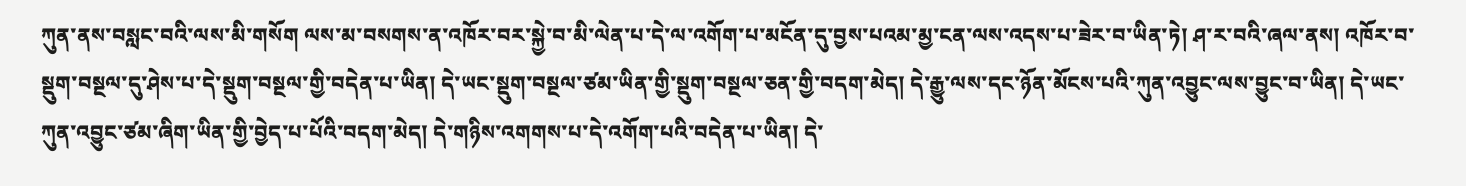ཀུན་ནས་བསླང་བའི་ལས་མི་གསོག ལས་མ་བསགས་ན་འཁོར་བར་སྐྱེ་བ་མི་ལེན་པ་དེ་ལ་འགོག་པ་མངོན་དུ་བྱས་པའམ་མྱ་ངན་ལས་འདས་པ་ཟེར་བ་ཡིན་ཏེ། ཤ་ར་བའི་ཞལ་ནས། འཁོར་བ་སྡུག་བསྔལ་དུ་ཤེས་པ་དེ་སྡུག་བསྔལ་གྱི་བདེན་པ་ཡིན། དེ་ཡང་སྡུག་བསྔལ་ཙམ་ཡིན་གྱི་སྡུག་བསྔལ་ཅན་གྱི་བདག་མེད། དེ་རྒྱུ་ལས་དང་ཉོན་མོངས་པའི་ཀུན་འབྱུང་ལས་བྱུང་བ་ཡིན། དེ་ཡང་ཀུན་འབྱུང་ཙམ་ཞིག་ཡིན་གྱི་བྱེད་པ་པོའི་བདག་མེད། དེ་གཉིས་འགགས་པ་དེ་འགོག་པའི་བདེན་པ་ཡིན། དེ་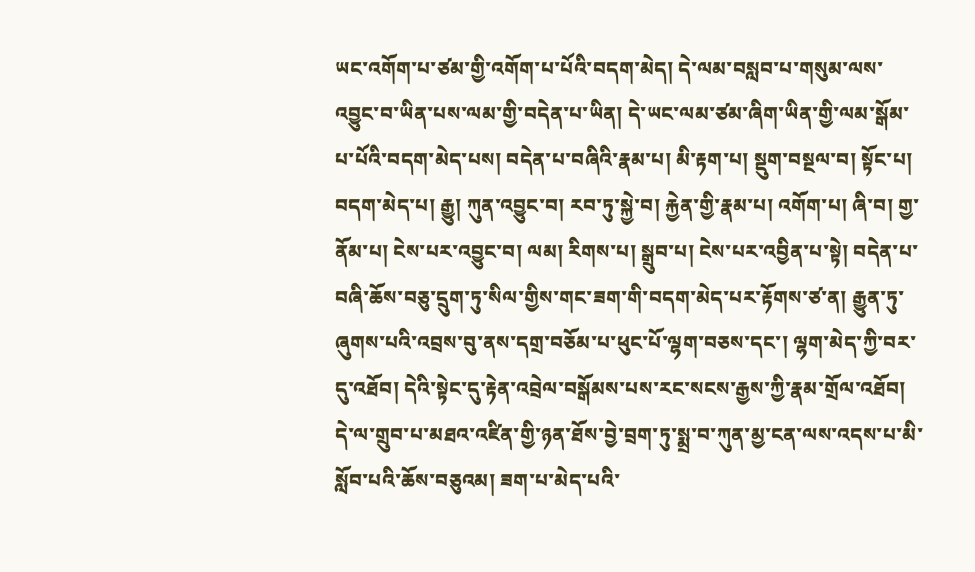ཡང་འགོག་པ་ཙམ་གྱི་འགོག་པ་པོའི་བདག་མེད། དེ་ལམ་བསླབ་པ་གསུམ་ལས་འབྱུང་བ་ཡིན་པས་ལམ་གྱི་བདེན་པ་ཡིན། དེ་ཡང་ལམ་ཙམ་ཞིག་ཡིན་གྱི་ལམ་སྒོམ་པ་པོའི་བདག་མེད་པས། བདེན་པ་བཞིའི་རྣམ་པ། མི་རྟག་པ། སྡུག་བསྔལ་བ། སྟོང་པ། བདག་མེད་པ། རྒྱུ། ཀུན་འབྱུང་བ། རབ་ཏུ་སྐྱེ་བ། རྐྱེན་གྱི་རྣམ་པ། འགོག་པ། ཞི་བ། གྱ་ནོམ་པ། ངེས་པར་འབྱུང་བ། ལམ། རིགས་པ། སྒྲུབ་པ། ངེས་པར་འབྱིན་པ་སྟེ། བདེན་པ་བཞི་ཆོས་བཅུ་དྲུག་ཏུ་སིལ་གྱིས་གང་ཟག་གི་བདག་མེད་པར་རྟོགས་ཙ་ན། རྒྱུན་ཏུ་ཞུགས་པའི་འབྲས་བུ་ནས་དགྲ་བཅོམ་པ་ཕུང་པོ་ལྷག་བཅས་དང་། ལྷག་མེད་ཀྱི་བར་དུ་འཐོབ། དེའི་སྟེང་དུ་རྟེན་འབྲེལ་བསྒོམས་པས་རང་སངས་རྒྱས་ཀྱི་རྣམ་གྲོལ་འཐོབ། དེ་ལ་གྲུབ་པ་མཐའ་འཛིན་གྱི་ཉན་ཐོས་བྱེ་བྲག་ཏུ་སྨྲ་བ་ཀུན་མྱ་ངན་ལས་འདས་པ་མི་སློབ་པའི་ཆོས་བཅུའམ། ཟག་པ་མེད་པའི་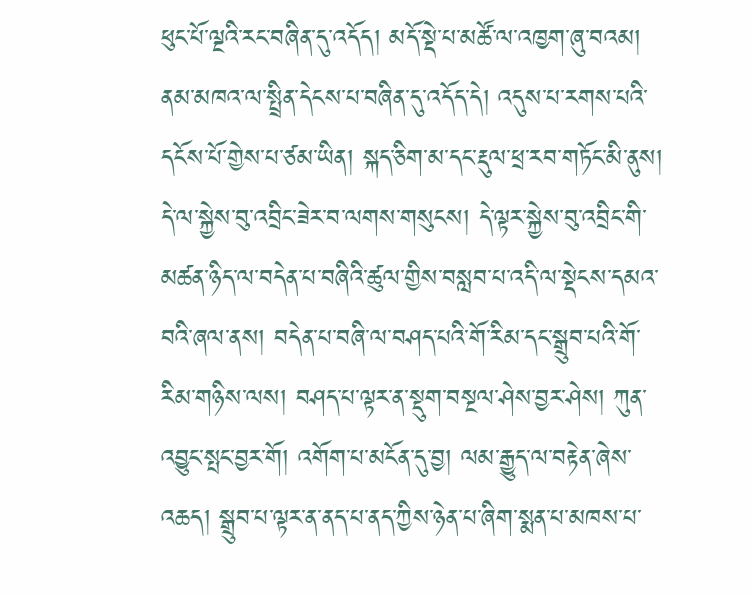ཕུང་པོ་ལྔའི་རང་བཞིན་དུ་འདོད། མདོ་སྡེ་པ་མཚོ་ལ་འཁྱག་ཞུ་བའམ། ནམ་མཁའ་ལ་སྤྲིན་དེངས་པ་བཞིན་དུ་འདོད་དེ། འདུས་པ་རགས་པའི་དངོས་པོ་གྱེས་པ་ཙམ་ཡིན། སྐད་ཅིག་མ་དང་རྡུལ་ཕྲ་རབ་གཏོང་མི་ནུས། དེ་ལ་སྐྱེས་བུ་འབྲིང་ཟེར་བ་ལགས་གསུངས། དེ་ལྟར་སྐྱེས་བུ་འབྲིང་གི་མཚན་ཉིད་ལ་བདེན་པ་བཞིའི་ཚུལ་གྱིས་བསླབ་པ་འདི་ལ་སྡེངས་དམའ་བའི་ཞལ་ནས། བདེན་པ་བཞི་ལ་བཤད་པའི་གོ་རིམ་དང་སྒྲུབ་པའི་གོ་རིམ་གཉིས་ལས། བཤད་པ་ལྟར་ན་སྡུག་བསྔལ་ཤེས་བྱར་ཤེས། ཀུན་འབྱུང་སྤང་བྱར་གོ། འགོག་པ་མངོན་དུ་བྱ། ལམ་རྒྱུད་ལ་བརྟེན་ཞེས་འཆད། སྒྲུབ་པ་ལྟར་ན་ནད་པ་ནད་ཀྱིས་ཉེན་པ་ཞིག་སྨན་པ་མཁས་པ་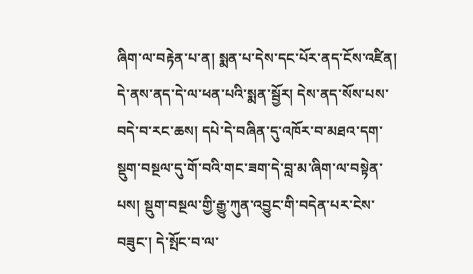ཞིག་ལ་བརྟེན་པ་ན། སྨན་པ་དེས་དང་པོར་ནད་ངོས་འཛིན། དེ་ནས་ནད་དེ་ལ་ཕན་པའི་སྨན་སྦྱོར། དེས་ནད་སོས་པས་བདེ་བ་རང་ཆས། དཔེ་དེ་བཞིན་དུ་འཁོར་བ་མཐའ་དག་སྡུག་བསྔལ་དུ་གོ་བའི་གང་ཟག་དེ་བླ་མ་ཞིག་ལ་བསྟེན་པས། སྡུག་བསྔལ་གྱི་རྒྱུ་ཀུན་འབྱུང་གི་བདེན་པར་ངེས་བཟུང་། དེ་སྤོང་བ་ལ་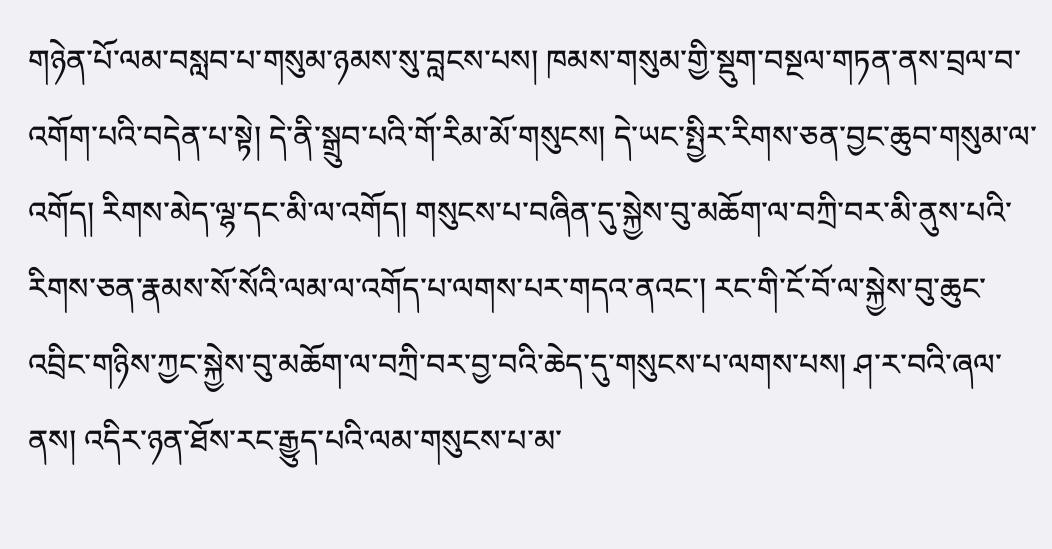གཉེན་པོ་ལམ་བསླབ་པ་གསུམ་ཉམས་སུ་བླངས་པས། ཁམས་གསུམ་གྱི་སྡུག་བསྔལ་གཏན་ནས་བྲལ་བ་འགོག་པའི་བདེན་པ་སྟེ། དེ་ནི་སྒྲུབ་པའི་གོ་རིམ་མོ་གསུངས། དེ་ཡང་སྤྱིར་རིགས་ཅན་བྱང་ཆུབ་གསུམ་ལ་འགོད། རིགས་མེད་ལྷ་དང་མི་ལ་འགོད། གསུངས་པ་བཞིན་དུ་སྐྱེས་བུ་མཆོག་ལ་བཀྲི་བར་མི་ནུས་པའི་རིགས་ཅན་རྣམས་སོ་སོའི་ལམ་ལ་འགོད་པ་ལགས་པར་གདའ་ནའང་། རང་གི་ངོ་བོ་ལ་སྐྱེས་བུ་ཆུང་འབྲིང་གཉིས་ཀྱང་སྐྱེས་བུ་མཆོག་ལ་བཀྲི་བར་བྱ་བའི་ཆེད་དུ་གསུངས་པ་ལགས་པས། ཤ་ར་བའི་ཞལ་ནས། འདིར་ཉན་ཐོས་རང་རྒྱུད་པའི་ལམ་གསུངས་པ་མ་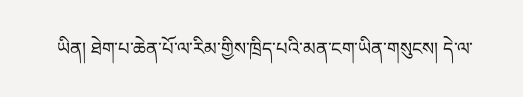ཡིན། ཐེག་པ་ཆེན་པོ་ལ་རིམ་གྱིས་ཁྲིད་པའི་མན་ངག་ཡིན་གསུངས། དེ་ལ་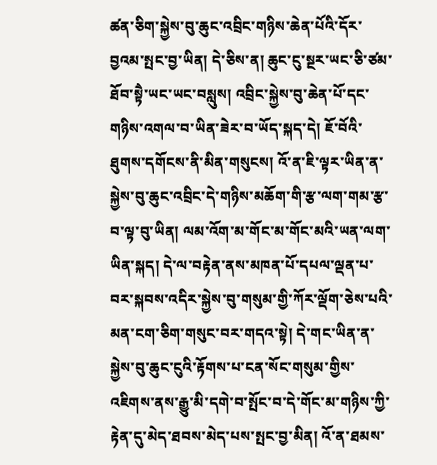ཚན་ཅིག་སྐྱེས་བུ་ཆུང་འབྲིང་གཉིས་ཆེན་པོའི་དོར་བྱའམ་སྤང་བྱ་ཡིན། དེ་ཅིས་ན། ཆུང་ངུ་སྔར་ཡང་ཅི་ཙམ་ཐོབ་སྟཻ་ཡང་ཡང་བསླུས། འབྲིང་སྐྱེས་བུ་ཆེན་པོ་དང་གཉིས་འགལ་བ་ཡིན་ཟེར་བ་ཡོད་སྐད་དེ། ཇོ་བོའི་ཐུགས་དགོངས་ནི་མིན་གསུངས། འོ་ན་ཇི་ལྟར་ཡིན་ན་སྐྱེས་བུ་ཆུང་འབྲིང་དེ་གཉིས་མཆོག་གི་རྩ་ལག་གམ་རྩ་བ་ལྟ་བུ་ཡིན། ལམ་འོག་མ་གོང་མ་གོང་མའི་ཡན་ལག་ཡིན་སྐད། དེ་ལ་བརྟེན་ནས་མཁན་པོ་དཔལ་ལྡན་པ་བར་སྐབས་འདིར་སྐྱེས་བུ་གསུམ་གྱི་ཀོར་ལྡོག་ཅེས་པའི་མན་ངག་ཅིག་གསུང་བར་གདའ་སྟེ། དེ་གང་ཡིན་ན་སྐྱེས་བུ་ཆུང་ངུའི་རྟོགས་པ་ངན་སོང་གསུམ་གྱིས་འཇིགས་ནས་རྒྱུ་མི་དགེ་བ་སྤོང་བ་དེ་གོང་མ་གཉིས་ཀྱི་རྟེན་དུ་མེད་ཐབས་མེད་པས་སྤང་བྱ་མིན། འོ་ན་ཐམས་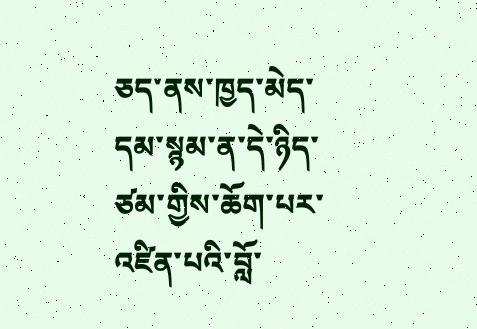ཅད་ནས་ཁྱད་མེད་དམ་སྙམ་ན་དེ་ཉིད་ཙམ་གྱིས་ཆོག་པར་འཛིན་པའི་བློ་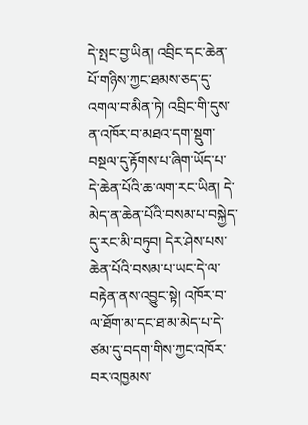དེ་སྤང་བྱ་ཡིན། འབྲིང་དང་ཆེན་པོ་གཉིས་ཀྱང་ཐམས་ཅད་དུ་འགལ་བ་མིན་ཏེ། འབྲིང་གི་དུས་ན་འཁོར་བ་མཐའ་དག་སྡུག་བསྔལ་དུ་རྟོགས་པ་ཞིག་ཡོད་པ་དེ་ཆེན་པོའི་ཆ་ལག་རང་ཡིན། དེ་མེད་ན་ཆེན་པོའི་བསམ་པ་བསྐྱེད་དུ་རང་མི་བཏུབ། དེར་ཤེས་པས་ཆེན་པོའི་བསམ་པ་ཡང་དེ་ལ་བརྟེན་ནས་འབྱུང་སྟེ། འཁོར་བ་ལ་ཐོག་མ་དང་ཐ་མ་མེད་པ་དེ་ཙམ་དུ་བདག་གིས་ཀྱང་འཁོར་བར་འཁྱམས་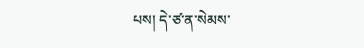པས། དེ་ཙ་ན་སེམས་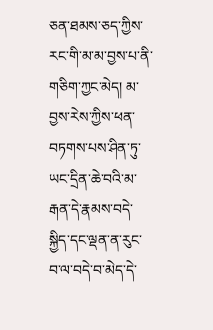ཅན་ཐམས་ཅད་ཀྱིས་རང་གི་མ་མ་བྱས་པ་ནི་གཅིག་ཀྱང་མེད། མ་བྱས་རེས་ཀྱིས་ཕན་བཏགས་པས་ཤིན་ཏུ་ཡང་དྲིན་ཆེ་བའི་མ་རྒན་དེ་རྣམས་བདེ་སྐྱིད་དང་ལྡན་ན་རུང་བ་ལ་བདེ་བ་མེད་དེ་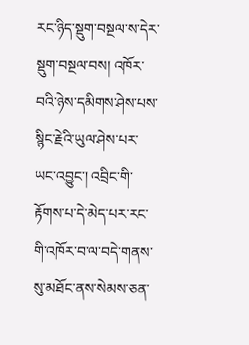རང་ཉིད་སྡུག་བསྔལ་ས་དེར་སྡུག་བསྔལ་བས། འཁོར་བའི་ཉེས་དམིགས་ཤེས་པས་སྙིང་རྗེའི་ཡུལ་ཤེས་པར་ཡང་འབྱུང་། འབྲིང་གི་རྟོགས་པ་དེ་མེད་པར་རང་གི་འཁོར་བ་ལ་བདེ་གནས་སུ་མཐོང་ནས་སེམས་ཅན་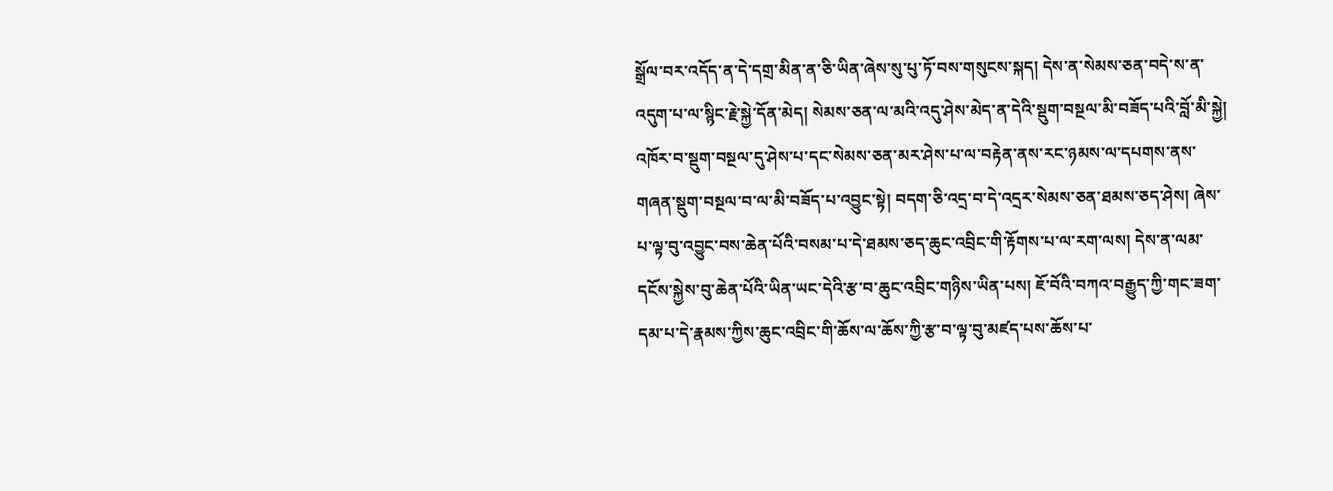སྒྲོལ་བར་འདོད་ན་དེ་དགྲ་མིན་ན་ཅི་ཡིན་ཞེས་སུ་པུ་ཏོ་བས་གསུངས་སྐད། དེས་ན་སེམས་ཅན་བདེ་ས་ན་འདུག་པ་ལ་སྙིང་རྗེ་སྐྱེ་དོན་མེད། སེམས་ཅན་ལ་མའི་འདུ་ཤེས་མེད་ན་དེའི་སྡུག་བསྔལ་མི་བཟོད་པའི་བློ་མི་སྐྱེ། འཁོར་བ་སྡུག་བསྔལ་དུ་ཤེས་པ་དང་སེམས་ཅན་མར་ཤེས་པ་ལ་བརྟེན་ནས་རང་ཉམས་ལ་དཔགས་ནས་གཞན་སྡུག་བསྔལ་བ་ལ་མི་བཟོད་པ་འབྱུང་སྟེ། བདག་ཅི་འདྲ་བ་དེ་འདྲར་སེམས་ཅན་ཐམས་ཅད་ཤེས། ཞེས་པ་ལྟ་བུ་འབྱུང་བས་ཆེན་པོའི་བསམ་པ་དེ་ཐམས་ཅད་ཆུང་འབྲིང་གི་རྟོགས་པ་ལ་རག་ལས། དེས་ན་ལམ་དངོས་སྐྱེས་བུ་ཆེན་པོའི་ཡིན་ཡང་དེའི་རྩ་བ་ཆུང་འབྲིང་གཉིས་ཡིན་པས། ཇོ་བོའི་བཀའ་བརྒྱུད་ཀྱི་གང་ཟག་དམ་པ་དེ་རྣམས་ཀྱིས་ཆུང་འབྲིང་གི་ཆོས་ལ་ཆོས་ཀྱི་རྩ་བ་ལྟ་བུ་མཛད་པས་ཆོས་པ་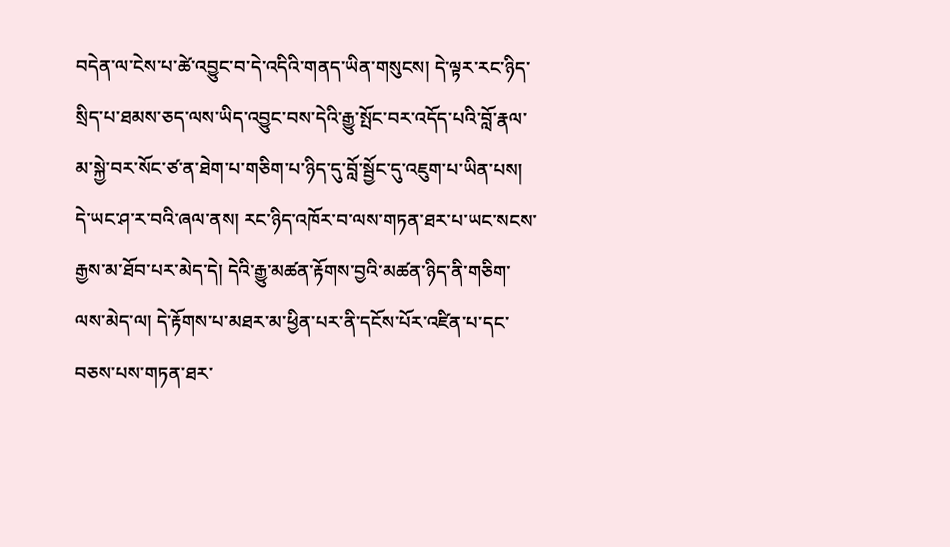བདེན་ལ་ངེས་པ་ཚེ་འབྱུང་བ་དེ་འདིའི་གནད་ཡིན་གསུངས། དེ་ལྟར་རང་ཉིད་སྲིད་པ་ཐམས་ཅད་ལས་ཡིད་འབྱུང་བས་དེའི་རྒྱུ་སྤོང་བར་འདོད་པའི་བློ་རྣལ་མ་སྐྱེ་བར་སོང་ཙ་ན་ཐེག་པ་གཅིག་པ་ཉིད་དུ་བློ་སྦྱོང་དུ་འཇུག་པ་ཡིན་པས། དེ་ཡང་ཤ་ར་བའི་ཞལ་ནས། རང་ཉིད་འཁོར་བ་ལས་གཏན་ཐར་པ་ཡང་སངས་རྒྱས་མ་ཐོབ་པར་མེད་དེ། དེའི་རྒྱུ་མཚན་རྟོགས་བྱའི་མཚན་ཉིད་ནི་གཅིག་ལས་མེད་ལ། དེ་རྟོགས་པ་མཐར་མ་ཕྱིན་པར་ནི་དངོས་པོར་འཛིན་པ་དང་བཅས་པས་གཏན་ཐར་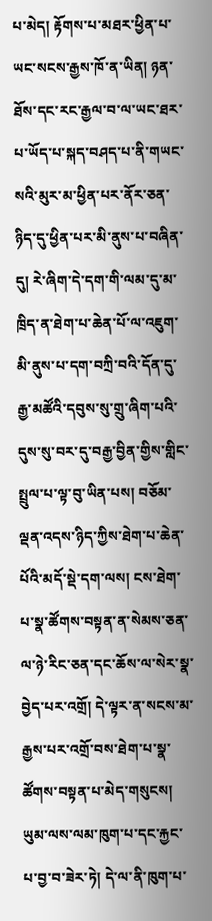པ་མེད། རྟོགས་པ་མཐར་ཕྱིན་པ་ཡང་སངས་རྒྱས་ཁོ་ན་ཡིན། ཉན་ཐོས་དང་རང་རྒྱལ་བ་ལ་ཡང་ཐར་པ་ཡོད་པ་སྐད་བཤད་པ་ནི་གཡང་སའི་མུར་མ་ཕྱིན་པར་ནོར་ཅན་ཉིད་དུ་ཕྱིན་པར་མི་ནུས་པ་བཞིན་དུ། རེ་ཞིག་དེ་དག་གི་ལམ་དུ་མ་ཁྲིད་ན་ཐེག་པ་ཆེན་པོ་ལ་འཇུག་མི་ནུས་པ་དག་བཀྲི་བའི་དོན་དུ་རྒྱ་མཚོའི་དབུས་སུ་གྲུ་ཞིག་པའི་དུས་སུ་བར་དུ་བརྒྱ་བྱིན་གྱིས་གླིང་སྤྲུལ་པ་ལྟ་བུ་ཡིན་པས། བཅོམ་ལྡན་འདས་ཉིད་ཀྱིས་ཐེག་པ་ཆེན་པོའི་མདོ་སྡེ་དག་ལས། ངས་ཐེག་པ་སྣ་ཚོགས་བསྟན་ན་སེམས་ཅན་ལ་ཉེ་རིང་ཅན་དང་ཆོས་ལ་སེར་སྣ་བྱེད་པར་འགྲོ། དེ་ལྟར་ན་སངས་མ་རྒྱས་པར་འགྲོ་བས་ཐེག་པ་སྣ་ཚོགས་བསྟན་པ་མེད་གསུངས། ཡུམ་ལས་ལམ་ཁུག་པ་དང་རྐྱང་པ་བྱ་བ་ཟེར་ཏེ། དེ་ལ་ནི་ཁུག་པ་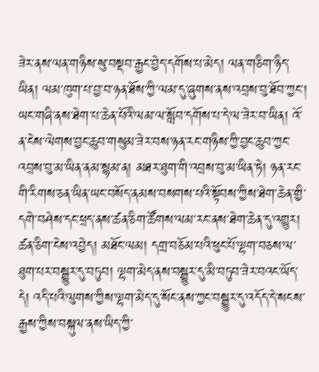ཟེར་ནས་ལན་གཉིས་སུ་བསྡབ་རྒྱང་བྱེད་དགོས་པ་མེད། ལན་གཅིག་ཉིད་ཡིན། ལམ་ཁུག་པ་བྱ་བ་ཉན་ཐོས་ཀྱི་ལམ་དུ་ཞུགས་ནས་འབྲས་བུ་ཐོབ་ཀྱང་། ཡང་གཞི་ནས་ཐེག་པ་ཆེན་པོའི་ལམ་ལ་སློབ་དགོས་པ་དེ་ལ་ཟེར་བ་ཡིན། འོ་ན་ངེས་ལེགས་བྱང་ཆུབ་གསུམ་ཟེར་བས་ཉན་རང་གཉིས་ཀྱི་བྱང་ཆུབ་ཀྱང་འབྲས་བུ་མ་ཡིན་ནམ་སྙམ་ན། མཐར་ཐུག་གི་འབྲས་བུ་མ་ཡིན་ཏེ། ཉན་རང་གི་རིགས་ཅན་ཡིན་ཡང་བསོད་ནམས་བསགས་པའི་སྟོབས་ཀྱིས་ཐེག་ཆེན་གྱི་དགེ་བཤེས་དང་ཕྲད་ནས་ཚན་ཅིག་ཚོགས་ལམ་རང་ནས་ཐེག་ཆེན་དུ་འགྱུར། ཚན་ཅིག་ངེས་འབྱེད། མཐོང་ལམ། དགྲ་བཅོམ་པའི་ཕུང་པོ་ལྷག་བཅས་ལ་ཐུག་པར་བསྒྱུར་དུ་བཏུབ། ལྷག་མེད་ནས་བསྒྱུར་དུ་མི་བཏུབ་ཟེར་བའང་ཡོད་དེ། འདི་པའི་ལུགས་ཀྱིས་ལྷག་མེད་དུ་སོང་ནས་ཀྱང་བསྒྱུར་དུ་འདོད་དེ་སངས་རྒྱས་ཀྱིས་བསྐུལ་ནས་ཡིད་ཀྱི་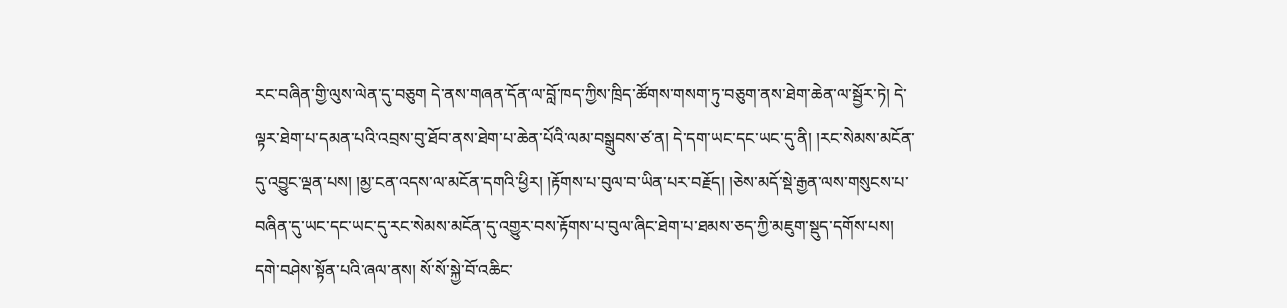རང་བཞིན་གྱི་ལུས་ལེན་དུ་བཅུག དེ་ནས་གཞན་དོན་ལ་བློ་ཁད་ཀྱིས་ཁྲིད་ཚོགས་གསག་ཏུ་བཅུག་ནས་ཐེག་ཆེན་ལ་སྦྱོར་ཏེ། དེ་ལྟར་ཐེག་པ་དམན་པའི་འབྲས་བུ་ཐོབ་ནས་ཐེག་པ་ཆེན་པོའི་ལམ་བསྒྲུབས་ཙ་ན། དེ་དག་ཡང་དང་ཡང་དུ་ནི། །རང་སེམས་མངོན་དུ་འབྱུང་ལྡན་པས། །མྱ་ངན་འདས་ལ་མངོན་དགའི་ཕྱིར། །རྟོགས་པ་བུལ་བ་ཡིན་པར་བརྗོད། །ཅེས་མདོ་སྡེ་རྒྱན་ལས་གསུངས་པ་བཞིན་དུ་ཡང་དང་ཡང་དུ་རང་སེམས་མངོན་དུ་འགྱུར་བས་རྟོགས་པ་བུལ་ཞིང་ཐེག་པ་ཐམས་ཅད་ཀྱི་མཇུག་སྡུད་དགོས་པས། དགེ་བཤེས་སྟོན་པའི་ཞལ་ནས། སོ་སོ་སྐྱེ་བོ་འཆིང་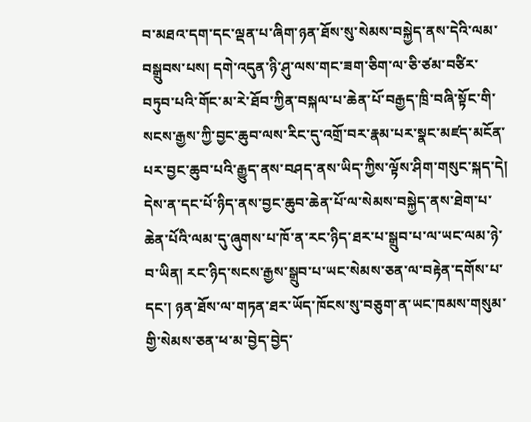བ་མཐའ་དག་དང་ལྡན་པ་ཞིག་ཉན་ཐོས་སུ་སེམས་བསྐྱེད་ནས་དེའི་ལམ་བསྒྲུབས་པས། དགེ་འདུན་ཉི་ཤུ་ལས་གང་ཟག་ཅིག་ལ་ཅི་ཙམ་བཙིར་བཏུབ་པའི་གོང་མ་རེ་ཐོབ་ཀྱིན་བསྐལ་པ་ཆེན་པོ་བརྒྱད་ཁྲི་བཞི་སྟོང་གི་སངས་རྒྱས་ཀྱི་བྱང་ཆུབ་ལས་རིང་དུ་འགྲོ་བར་རྣམ་པར་སྣང་མཛད་མངོན་པར་བྱང་ཆུབ་པའི་རྒྱུད་ནས་བཤད་ནས་ཡིད་ཀྱིས་ལྟོས་ཤིག་གསུང་སྐད་དེ། དེས་ན་དང་པོ་ཉིད་ནས་བྱང་ཆུབ་ཆེན་པོ་ལ་སེམས་བསྐྱེད་ནས་ཐེག་པ་ཆེན་པོའི་ལམ་དུ་ཞུགས་པ་ཁོ་ན་རང་ཉིད་ཐར་པ་སྒྲུབ་པ་ལ་ཡང་ལམ་ཉེ་བ་ཡིན། རང་ཉིད་སངས་རྒྱས་སྒྲུབ་པ་ཡང་སེམས་ཅན་ལ་བརྟེན་དགོས་པ་དང་། ཉན་ཐོས་ལ་གཏན་ཐར་ཡོད་ཁོངས་སུ་བཅུག་ན་ཡང་ཁམས་གསུམ་གྱི་སེམས་ཅན་ཕ་མ་བྱེད་བྱེད་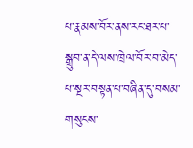པ་རྣམས་བོར་ནས་རང་ཐར་པ་སྒྲུབ་ན་དེ་ལས་ཁྲེལ་བོར་བ་མེད་པ་སྔར་བསྟན་པ་བཞིན་དུ་བསམ་གསུངས་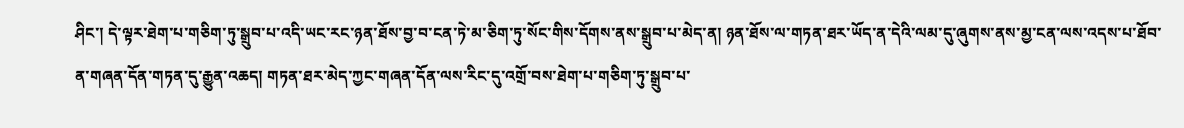ཤིང་། དེ་ལྟར་ཐེག་པ་གཅིག་ཏུ་སྒྲུབ་པ་འདི་ཡང་རང་ཉན་ཐོས་བྱ་བ་ངན་ཏེ་མ་ཅིག་ཏུ་སོང་གིས་དོགས་ནས་སྒྲུབ་པ་མེད་ན། ཉན་ཐོས་ལ་གཏན་ཐར་ཡོད་ན་དེའི་ལམ་དུ་ཞུགས་ནས་མྱ་ངན་ལས་འདས་པ་ཐོབ་ན་གཞན་དོན་གཏན་དུ་རྒྱུན་འཆད། གཏན་ཐར་མེད་ཀྱང་གཞན་དོན་ལས་རིང་དུ་འགྲོ་བས་ཐེག་པ་གཅིག་ཏུ་སྒྲུབ་པ་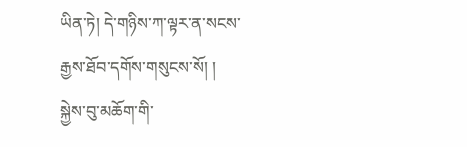ཡིན་ཏེ། དེ་གཉིས་ཀ་ལྟར་ན་སངས་རྒྱས་ཐོབ་དགོས་གསུངས་སོ། །
སྐྱེས་བུ་མཆོག་གི་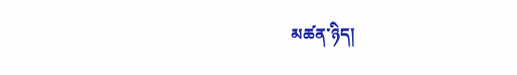མཚན་ཉིད།